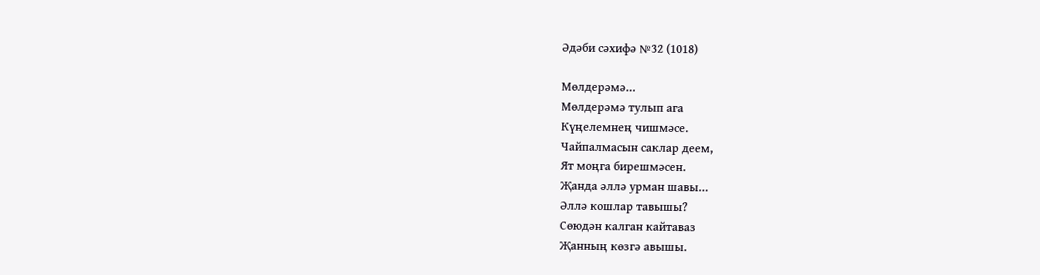Әдәби сәхифә №32 (1018)

Мөлдерәмә…
Мөлдерәмә тулып ага
Күңелемнең чишмәсе.
Чайпалмасын саклар деем,
Ят моңга бирешмәсен.
Җанда әллә урман шавы…
Әллә кошлар тавышы?
Сөюдән калган кайтаваз
Җанның көзгә авышы.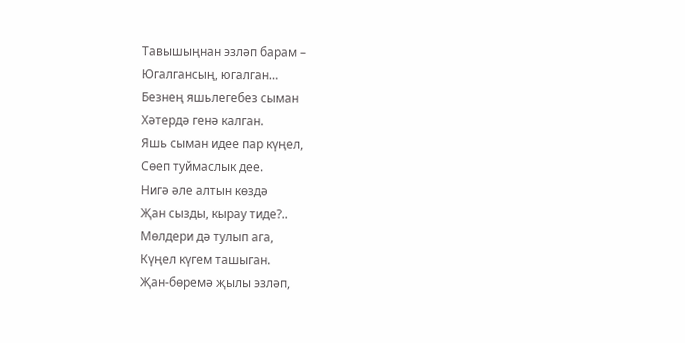Тавышыңнан эзләп барам –
Югалгансың, югалган…
Безнең яшьлегебез сыман
Хәтердә генә калган.
Яшь сыман идее пар күңел,
Сөеп туймаслык дее.
Нигә әле алтын көздә
Җан сызды, кырау тиде?..
Мөлдери дә тулып ага,
Күңел күгем ташыган.
Җан-бөремә җылы эзләп,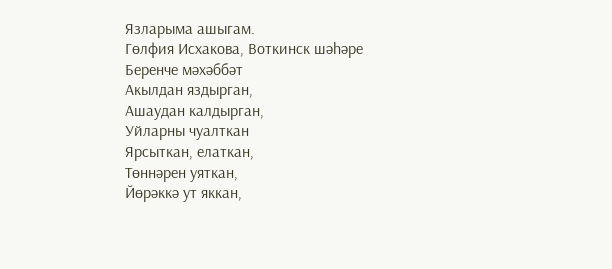Язларыма ашыгам.
Гөлфия Исхакова, Воткинск шәһәре
Беренче мәхәббәт
Акылдан яздырган,
Ашаудан калдырган,
Уйларны чуалткан
Ярсыткан, елаткан,
Төннәрен уяткан,
Йөрәккә ут яккан,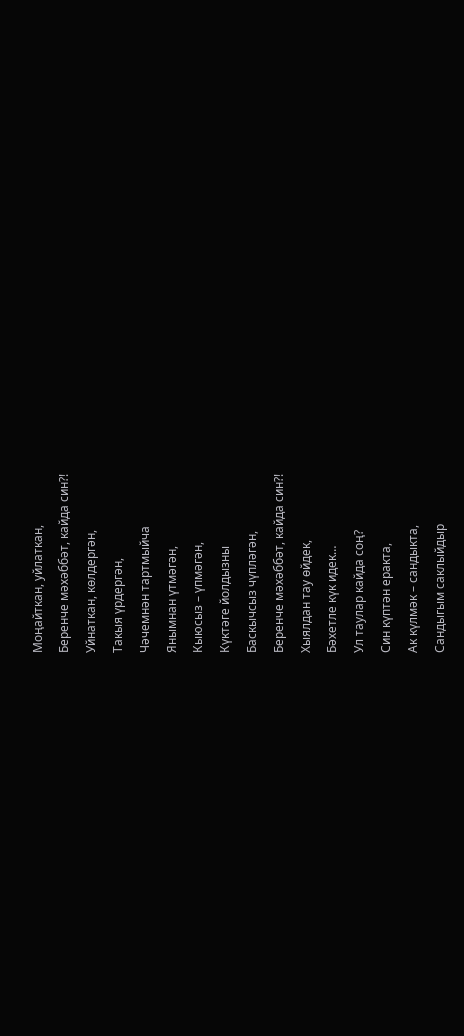Моңайткан, уйлаткан,
Беренче мәхәббәт, кайда син?!
Уйнаткан, көлдергән,
Такыя үрдергән,
Чәчемнән тартмыйча
Янымнан үтмәгән,
Кыюсыз – үпмәгән,
Күктәге йолдызны
Баскычсыз чүпләгән,
Беренче мәхәббәт, кайда син?!
Хыялдан тау өйдек,
Бәхетле күк идек…
Ул таулар кайда соң?
Син күптән еракта,
Ак күлмәк – сандыкта,
Сандыгым саклыйдыр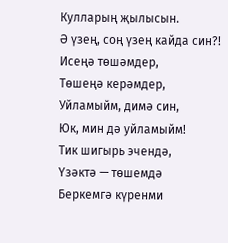Кулларың җылысын.
Ә үзең, соң үзең кайда син?!
Исеңә төшәмдер,
Төшеңә керәмдер,
Уйламыйм, димә син,
Юк, мин дә уйламыйм!
Тик шигырь эчендә,
Үзәктә — төшемдә
Беркемгә күренми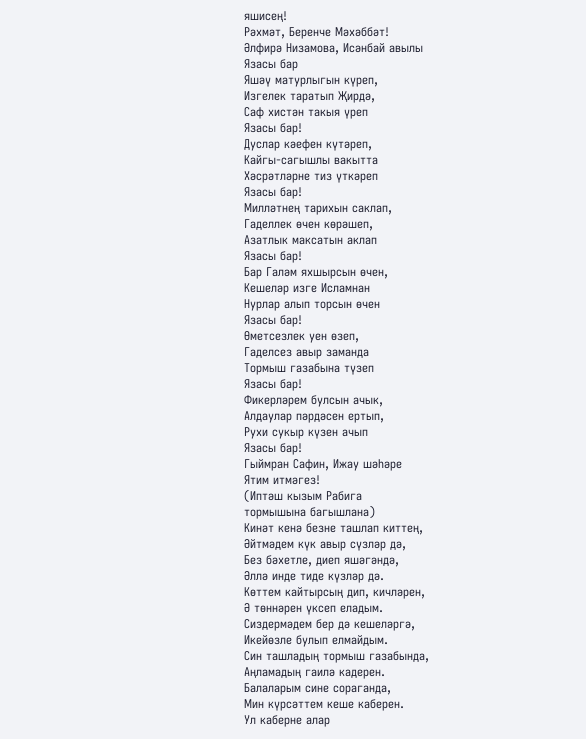яшисең!
Рәхмәт, Беренче Мәхәббәт!
Әлфирә Низамова, Исәнбай авылы
Язасы бар
Яшәү матурлыгын күреп,
Изгелек таратып Җирдә,
Саф хистән такыя үреп
Язасы бар!
Дуслар кәефен күтәреп,
Кайгы-сагышлы вакытта
Хәсрәтләрне тиз үткәреп
Язасы бар!
Милләтнең тарихын саклап,
Гаделлек өчен көрәшеп,
Азатлык максатын аклап
Язасы бар!
Бар Галәм яхшырсын өчен,
Кешеләр изге Исламнан
Нурлар алып торсын өчен
Язасы бар!
Өметсезлек уен өзеп,
Гаделсез авыр заманда
Тормыш газабына түзеп
Язасы бар!
Фикерләрем булсын ачык,
Алдаулар пәрдәсен ертып,
Рухи сукыр күзен ачып
Язасы бар!
Гыймран Сафин, Ижау шәһәре
Ятим итмәгез!
(Иптәш кызым Рабига
тормышына багышлана)
Кинәт кенә безне ташлап киттең,
Әйтмәдем күк авыр сүзләр дә,
Без бәхетле, диеп яшәгәндә,
Әллә инде тиде күзләр дә.
Көттем кайтырсың дип, кичләрен,
Ә төннәрен үксеп еладым.
Сиздермәдем бер дә кешеләргә,
Икейөзле булып елмайдым.
Син ташладың тормыш газабында,
Аңламадың гаилә кадерен.
Балаларым сине сораганда,
Мин күрсәттем кеше каберен.
Ул каберне алар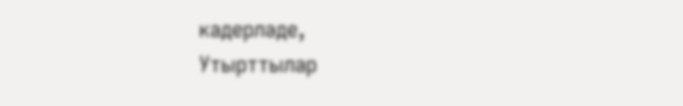кадерләде,
Утырттылар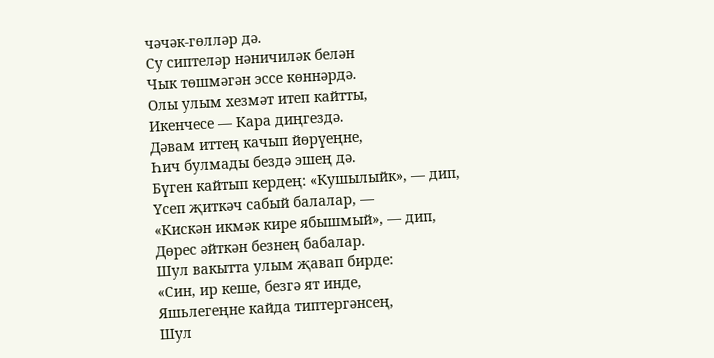чәчәк-гөлләр дә.
Су сиптеләр нәничиләк белән
Чык төшмәгән эссе көннәрдә.
Олы улым хезмәт итеп кайтты,
Икенчесе — Кара диңгездә.
Дәвам иттең качып йөрүеңне,
Һич булмады бездә эшең дә.
Бүген кайтып кердең: «Кушылыйк», — дип,
Үсеп җиткәч сабый балалар, —
«Кискән икмәк кире ябышмый», — дип,
Дөрес әйткән безнең бабалар.
Шул вакытта улым җавап бирде:
«Син, ир кеше, безгә ят инде,
Яшьлегеңне кайда типтергәнсең,
Шул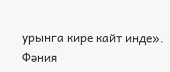урынга кире кайт инде».
Фәния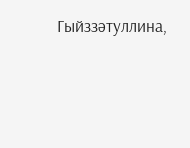Гыйззәтуллина,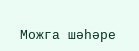Можга шәһәре